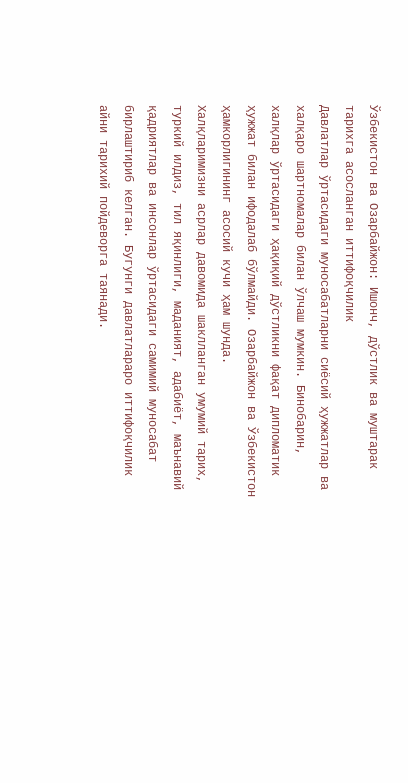Ўзбекистон ва Озарбайжон: Ишонч, дўстлик ва муштарак тарихга асосланган иттифоқчилик
Давлатлар ўртасидаги муносабатларни сиёсий ҳужжатлар ва халқаро шартномалар билан ўлчаш мумкин. Бинобарин, халқлар ўртасидаги ҳақиқий дўстликни фақат дипломатик ҳужжат билан ифодалаб бўлмайди. Озарбайжон ва Ўзбекистон ҳамкорлигининг асосий кучи ҳам шунда.
Халқларимизни асрлар давомида шаклланган умумий тарих, туркий илдиз, тил яқинлиги, маданият, адабиёт, маънавий қадриятлар ва инсонлар ўртасидаги самимий муносабат бирлаштириб келган. Бугунги давлатлараро иттифоқчилик айни тарихий пойдеворга таянади.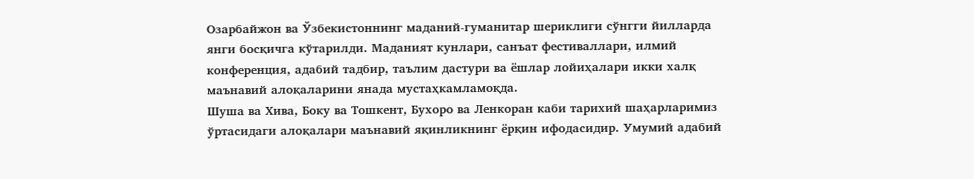Озарбайжон ва Ўзбекистоннинг маданий-гуманитар шериклиги сўнгги йилларда янги босқичга кўтарилди. Маданият кунлари, санъат фестиваллари, илмий конференция, адабий тадбир, таълим дастури ва ёшлар лойиҳалари икки халқ маънавий алоқаларини янада мустаҳкамламоқда.
Шуша ва Хива, Боку ва Тошкент, Бухоро ва Ленкоран каби тарихий шаҳарларимиз ўртасидаги алоқалари маънавий яқинликнинг ёрқин ифодасидир. Умумий адабий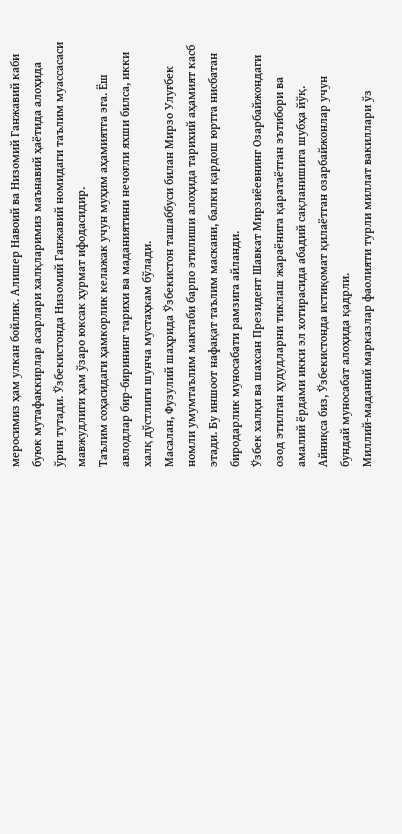меросимиз ҳам улкан бойлик. Алишер Навоий ва Низомий Ганжавий каби буюк мутафаккирлар асарлари халқларимиз маънавий ҳаётида алоҳида ўрин тутади. Ўзбекистонда Низомий Ганжавий номидаги таълим муассасаси мавжудлиги ҳам ўзаро юксак ҳурмат ифодасидир.
Таълим соҳасидаги ҳамкорлик келажак учун муҳим аҳамиятга эга. Ёш авлодлар бир-бирининг тарихи ва маданиятини нечоғли яхши билса, икки халқ дўстлиги шунча мустаҳкам бўлади.
Масалан, Фузулий шаҳрида Ўзбекистон ташаббуси билан Мирзо Улуғбек номли умумтаълим мактаби барпо этилиши алоҳида тарихий аҳамият касб этади. Бу иншоот нафақат таълим маскани, балки қардош юртга нисбатан биродарлик муносабати рамзига айланди.
Ўзбек халқи ва шахсан Президент Шавкат Мирзиёевнинг Озарбайжондаги озод этилган ҳудудларни тиклаш жараёнига қаратаётган эътибори ва амалий ёрдами икки эл хотирасида абадий сақланишига шубҳа йўқ. Айниқса биз, Ўзбекистонда истиқомат қилаётган озарбайжонлар учун бундай муносабат алоҳида қадрли.
Миллий-маданий марказлар фаолияти турли миллат вакиллари ўз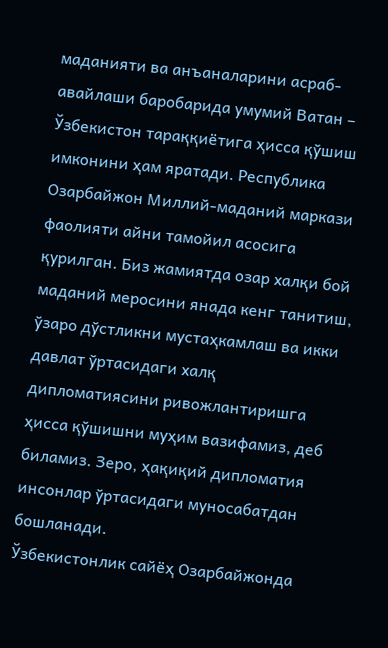маданияти ва анъаналарини асраб-авайлаши баробарида умумий Ватан – Ўзбекистон тараққиётига ҳисса қўшиш имконини ҳам яратади. Республика Озарбайжон Миллий-маданий маркази фаолияти айни тамойил асосига қурилган. Биз жамиятда озар халқи бой маданий меросини янада кенг танитиш, ўзаро дўстликни мустаҳкамлаш ва икки давлат ўртасидаги халқ дипломатиясини ривожлантиришга ҳисса қўшишни муҳим вазифамиз, деб биламиз. Зеро, ҳақиқий дипломатия инсонлар ўртасидаги муносабатдан бошланади.
Ўзбекистонлик сайёҳ Озарбайжонда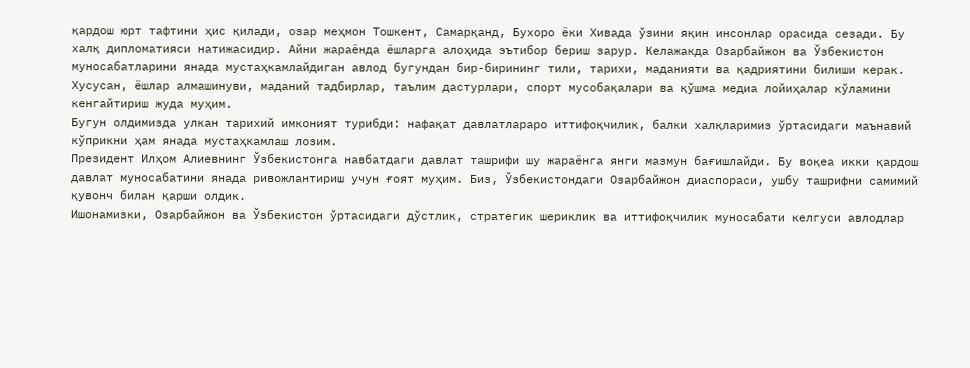қардош юрт тафтини ҳис қилади, озар меҳмон Тошкент, Самарқанд, Бухоро ёки Хивада ўзини яқин инсонлар орасида сезади. Бу халқ дипломатияси натижасидир. Айни жараёнда ёшларга алоҳида эътибор бериш зарур. Келажакда Озарбайжон ва Ўзбекистон муносабатларини янада мустаҳкамлайдиган авлод бугундан бир-бирининг тили, тарихи, маданияти ва қадриятини билиши керак. Хусусан, ёшлар алмашинуви, маданий тадбирлар, таълим дастурлари, спорт мусобақалари ва қўшма медиа лойиҳалар кўламини кенгайтириш жуда муҳим.
Бугун олдимизда улкан тарихий имконият турибди: нафақат давлатлараро иттифоқчилик, балки халқларимиз ўртасидаги маънавий кўприкни ҳам янада мустаҳкамлаш лозим.
Президент Илҳом Алиевнинг Ўзбекистонга навбатдаги давлат ташрифи шу жараёнга янги мазмун бағишлайди. Бу воқеа икки қардош давлат муносабатини янада ривожлантириш учун ғоят муҳим. Биз, Ўзбекистондаги Озарбайжон диаспораси, ушбу ташрифни самимий қувонч билан қарши олдик.
Ишонамизки, Озарбайжон ва Ўзбекистон ўртасидаги дўстлик, стратегик шериклик ва иттифоқчилик муносабати келгуси авлодлар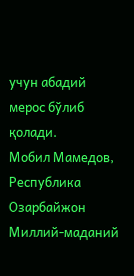учун абадий мерос бўлиб қолади.
Мобил Мамедов,
Республика Озарбайжон Миллий-маданий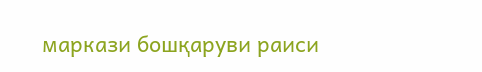маркази бошқаруви раиси